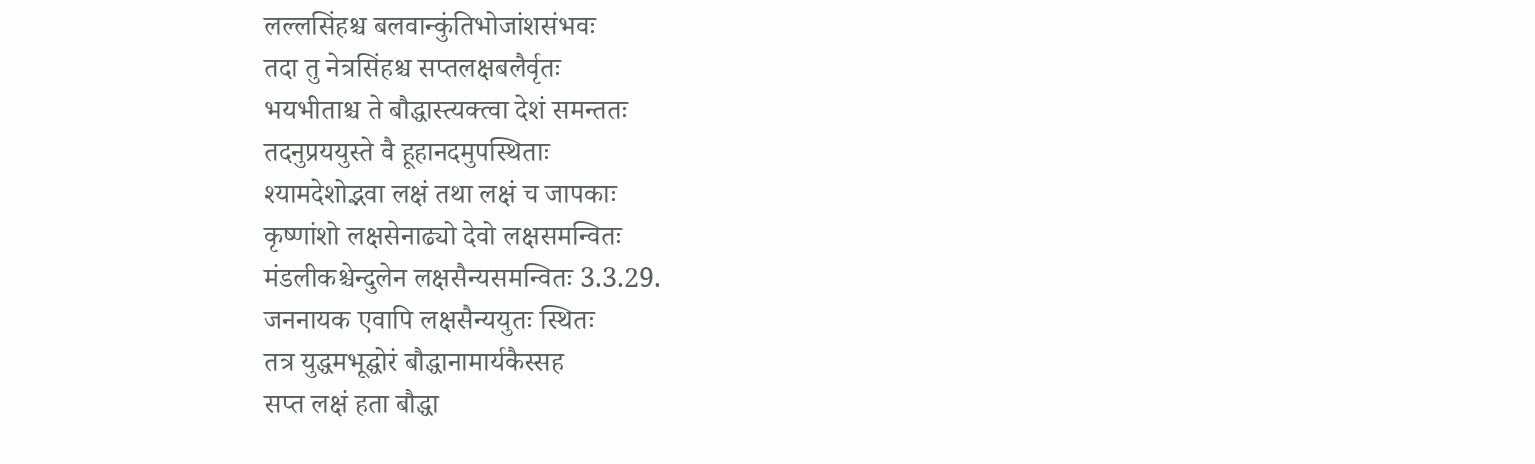लल्लसिंहश्च बलवान्कुंतिभोजांशसंभवः
तदा तु नेत्रसिंहश्च सप्तलक्षबलैर्वृतः
भयभीताश्च ते बौद्धास्त्यक्त्वा देशं समन्ततः
तदनुप्रययुस्ते वै हूहानदमुपस्थिताः
श्यामदेशोद्भवा लक्षं तथा लक्षं च जापकाः
कृष्णांशो लक्षसेनाढ्यो देवो लक्षसमन्वितः
मंडलीकश्चेन्दुलेन लक्षसैन्यसमन्वितः 3.3.29.
जननायक एवापि लक्षसैन्ययुतः स्थितः
तत्र युद्धमभूद्घोरं बौद्धानामार्यकैस्सह
सप्त लक्षं हता बौद्धा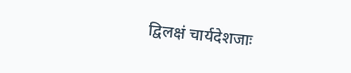द्विलक्षं चार्यदेशजाः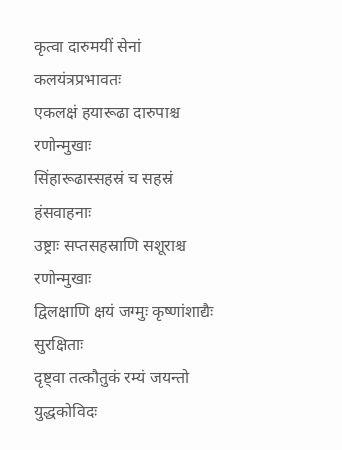कृत्वा दारुमयीं सेनां कलयंत्रप्रभावतः
एकलक्षं हयारूढा दारुपाश्च रणोन्मुखाः
सिंहारूढास्सहस्रं च सहस्रं हंसवाहनाः
उष्ट्राः सप्तसहस्राणि सशूराश्च रणोन्मुखाः
द्विलक्षाणि क्षयं जग्मुः कृष्णांशाद्यैः सुरक्षिताः
दृष्ट्वा तत्कौतुकं रम्यं जयन्तो युद्धकोविदः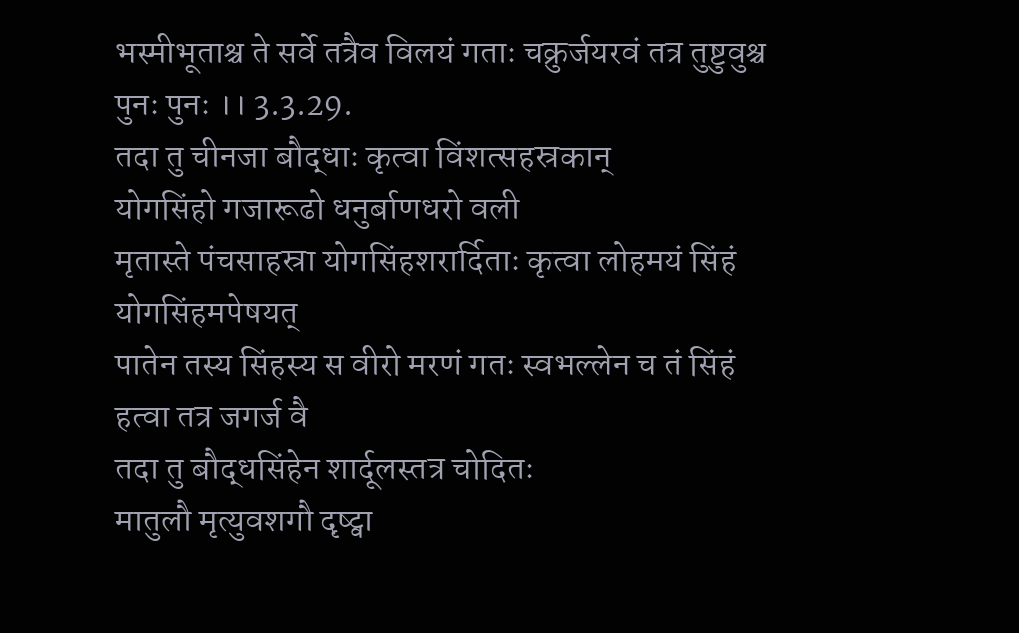भस्मीभूताश्च ते सर्वे तत्रैव विलयं गताः चक्रुर्जयरवं तत्र तुष्टुवुश्च पुनः पुनः ।। 3.3.29.
तदा तु चीनजा बौद्धाः कृत्वा विंशत्सहस्रकान्
योगसिंहो गजारूढो धनुर्बाणधरो वली
मृतास्ते पंचसाहस्रा योगसिंहशरार्दिताः कृत्वा लोहमयं सिंहं योगसिंहमपेषयत्
पातेन तस्य सिंहस्य स वीरो मरणं गतः स्वभल्लेन च तं सिंहं हत्वा तत्र जगर्ज वै
तदा तु बौद्धसिंहेन शार्दूलस्तत्र चोदितः
मातुलौ मृत्युवशगौ दृष्ट्वा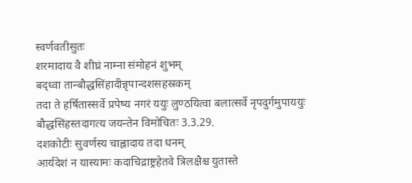स्वर्णवतीसुतः
शरमादाय वै शीघ्रं नाम्ना संमोहनं शुभम्
बद्ध्वा तान्बौद्धसिंहादीन्नृपान्दशसहस्रकम्
तदा ते हर्षितास्सर्वे प्रपेष्य नगरं ययुः लुण्ठयित्वा बलात्सर्वे नृपदुर्गमुपाययुः
बौद्धसिंहस्तदागत्य जयन्तेन विमोचितः 3.3.29.
दशकोटीः सुवर्णस्य चाह्लादाय तदा धनम्
आर्यदेशं न यास्यामः कदाचिद्राष्ट्रहेतवे त्रिलक्षैश्च युतास्ते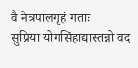वै नेत्रपालगृहं गताः
सुप्रिया योगसिंहाद्यास्तन्नो वद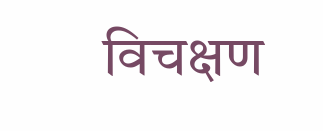विचक्षण